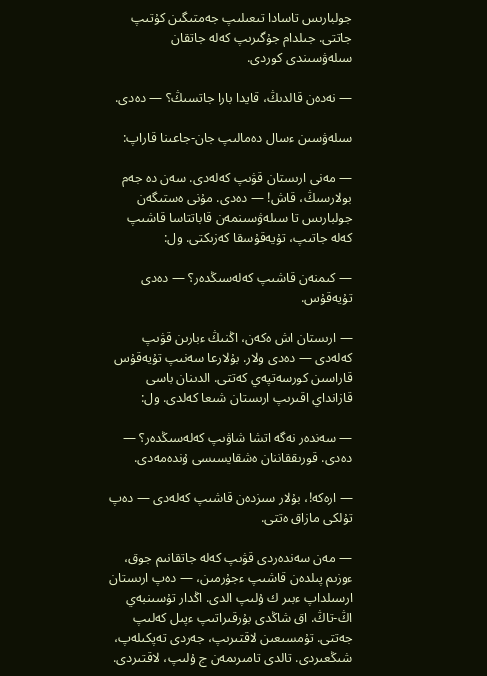جولبارىس تاسادا تىعىلىپ جەمتىگىن كۇتىپ جاتتى. جىلدام جۇگىرىپ كەلە جاتقان سىلەۋسىندى كوردى.

— نەدەن قالدىڭ، قايدا بارا جاتسىڭ؟ — دەدى.

سىلەۋسىن ءسال دەمالىپ جان-جاعىنا قاراپ:

— مەنى ارىستان قۋىپ كەلەدى. سەن دە جەم بولارسىڭ، قاش! — دەدى. مۇنى ەستىگەن جولبارىس تا سىلەۋسىنمەن قاباتتاسا قاشىپ كەلە جاتىپ، تۇيەقۇسقا كەزىكتى. ول:

— كىمنەن قاشىپ كەلەسىڭدەر؟ — دەدى تۇيەقۇس.

— ارىستان اش ەكەن، اڭنىڭ ءبارىن قۋىپ كەلەدى — دەدى ولار. بۇلارعا سەنىپ تۇيەقۇس قاراسىن كورسەتپەي كەتتى. الدىنان باسى قازانداي اقىرىپ ارىستان شىعا كەلدى. ول:

— سەندەر نەگە اتشا شاۋىپ كەلەسىڭدەر؟ — دەدى. قورىققاننان ەشقايسىسى ۇندەمەدى.

— ارەكە!، بۇلار سىزدەن قاشىپ كەلەدى — دەپ تۇلكى مازاق ەتتى.

— مەن سەندەردى قۋىپ كەلە جاتقانىم جوق، ءوزىم پىلدەن قاشىپ ءجۇرمىن، — دەپ ارىستان ارسىلداپ ءبىر ك ۇلىپ الدى. اڭدار تۇسىنبەي اڭ-تاڭ. اق شاڭدى بۇرقىراتىپ ءپىل كەلىپ جەتتى. تۇمسىعىن لاقتىرىپ، جەردى تەپكىلەپ، شىڭعىردى. تالدى تامىرىمەن ج ۇلىپ، لاقتىردى.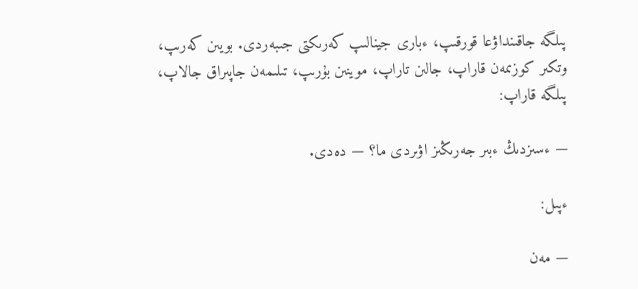پىلگە جاقىنداۋعا قورقىپ، ءبارى جينالىپ كەرىكتى جىبەردى. بويىن كەرىپ، وتكىر كوزىمەن قاراپ، جالىن تاراپ، موينىن بۇرىپ، تىلىمەن جاپىراق جالاپ، پىلگە قاراپ:

— ءسىزدىڭ ءبىر جەرىڭىز اۋىردى ما؟ — دەدى.

ءپىل:

— مەن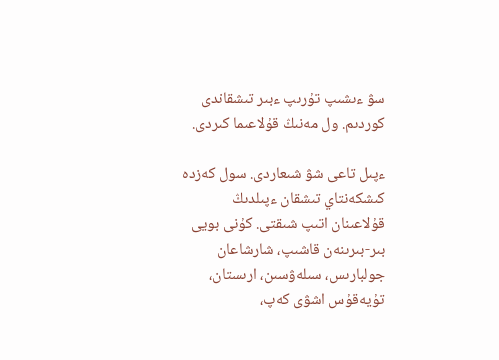سۋ ءىشىپ تۇرىپ ءبىر تىشقاندى كوردىم. ول مەنىڭ قۇلاعىما كىردى.

ءپىل تاعى شۋ شىعاردى. سول كەزدە كىشكەنتاي تىشقان ءپىلدىڭ قۇلاعىنان اتىپ شىقتى. كۇنى بويى بىر-بىرىنەن قاشىپ، شارشاعان جولبارىس، سىلەۋسىن، ارىستان، تۇيەقۇس اشۋى كەپ،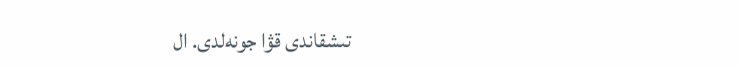تىشقاندى قۋا جونەلدى. ال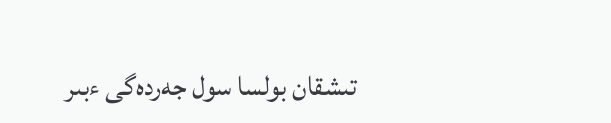تىشقان بولسا سول جەردەگى ءبىر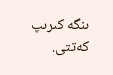ىنگە كىرىپ كەتتى.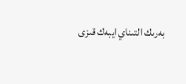بەرىك التىناي ايبەك قىزى